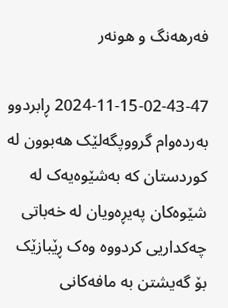فه‌رهه‌نگ‌ و هونه‌ر

2024-11-15-02-43-47 ڕابردوو بەردەوام گرووپگەلێک هەبوون لە کوردستان کە بەشێوەیەک لە شێوەکان پەیڕەویان لە خەباتی چەکداریی کردووە وەک ڕێبازێک بۆ گەیشتن بە مافەکانی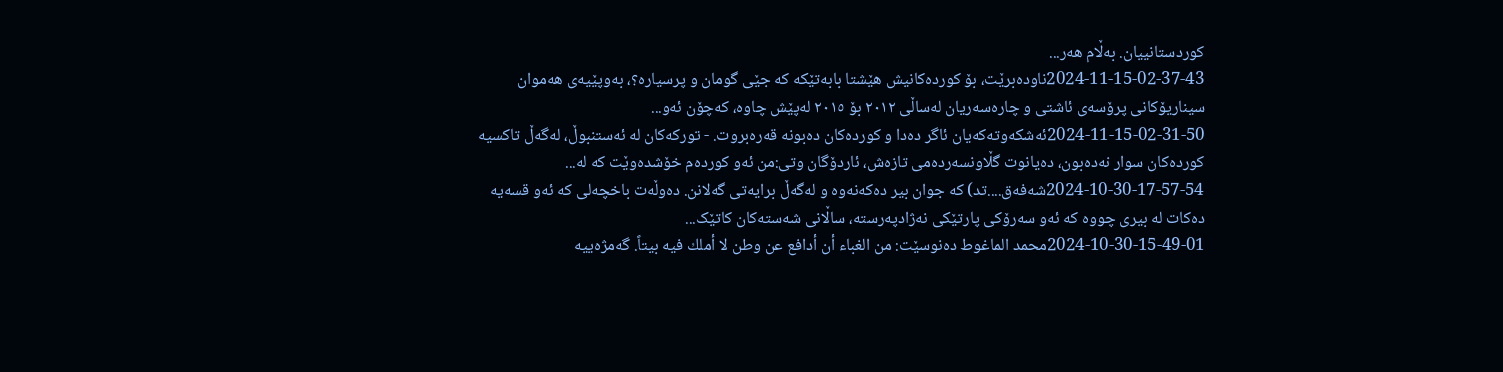کوردستانییان. بەڵام هەر...
2024-11-15-02-37-43ناودەبرێت، بۆ کوردەکانیش هێشتا بابەتێکە کە جێی گومان و پرسیارە؟، بەوپێیەی هەموان سیناریۆکانی پرۆسەی ئاشتی و چارەسەریان لەساڵی ٢٠١٢ بۆ ٢٠١٥ لەپێش چاوە، کەچۆن ئەو...
2024-11-15-02-31-50ئەشكەوتەكەیان ئاگر دەدا و كوردەكان دەبونە قەرەبروت. - توركەكان لە ئەستنبوڵ، لەگەڵ تاكسیە كوردەكان سوار نەدەبون، دەیانوت گڵاونسەردەمی تازەش، ئاردۆگان وتی:من ئەو كوردەم خۆشدەوێت كە لە...
2024-10-30-17-57-54شەفەق....تد) کە جوان بیر دەکەنەوە و لەگەڵ برایەتی گەلانن. دەوڵەت باخچەلی کە ئەو قسەیە دەکات لە بیری چووە کە ئەو سەرۆکی پارتێکی نەژادپەرستە، ساڵانی شەستەکان کاتێک...
2024-10-30-15-49-01محمد الماغوط دەنوسێت: من الغباء أن أدافع عن وطن لا أملك فيه بيتاً. گەمژەییە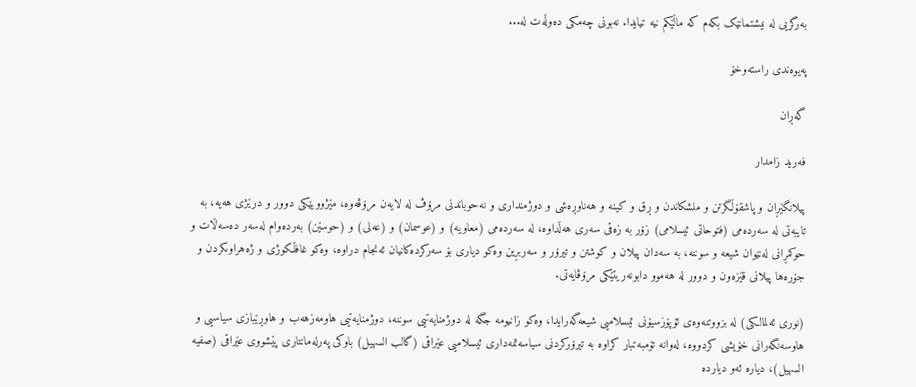بەرگریی لە نیشتمانێک بکەم کە ماڵێکم نیە تیایدا. نەبونی چەمکی دەوڵەت لە...

په‌یوه‌ندی راسته‌وخۆ

گه‌ڕان

فه‌رید زامدار

پیلانگێڕان و پاشقۆڵگرتن و ملشكاندن و ڕق و كینه‌ و هه‌ناوڕه‌شى و دوژمندارى و نه‌حوباندنى مرۆڤ له‌ لایه‌ن مرۆڤه‌وه‌، مێژوویێكى دوور و درێژى هه‌یه‌، به‌ تایبه‌تى له‌ سه‌رده‌مى (فتوحاتى ئیسلامى) زۆر به‌ زه‌قى سه‌ری هه‌ڵداوه‌، له‌ سه‌رده‌مى (معاویه‌) و (عوسمان) و (عه‌لى) و (حوسێن) به‌رده‌وام له‌سه‌ر ده‌سه‌ڵات و حوكمڕانى له‌نێوان شیعه‌ و سوننه‌، به‌ سه‌دان پیلان و كوشتن و تیرۆر و سه‌ربڕین وه‌كو دیارى بۆ سه‌ركرده‌كانیان ئه‌نجام دراوه‌، وه‌كو غافڵكوژى و ژه‌هراوىكردن و جۆره‌ها پیلانى قێزه‌ون و دوور له‌ هه‌موو دابونه‌ریتێكى مرۆڤایه‌تى.

(نورى ئه‌لمالكى) له‌ بزووتنه‌وه‌ى ئۆپۆزسیۆنى ئیسلامیى شیعه‌گه‌رایدا، وه‌كو زانیومه‌ جگه‌ له‌ دوژمنایه‌تیى سوننه‌، دوژمنایه‌تیى هاومه‌زهه‌ب و هاوڕێبازى سیاسیى و هاوسه‌نگه‌رانى خۆیشى كردووه‌، له‌وانه‌ تۆمبه‌تبار كراوه‌ به‌ تیرۆركردنى سیاسه‌تمه‌دارى ئیسلامیى عێراقى (گالب السهیل) باوكى په‌رله‌مانتارى پێشووى عێراقى (صفیه‌ السهیل)، دیاره‌ ئه‌و دیارده‌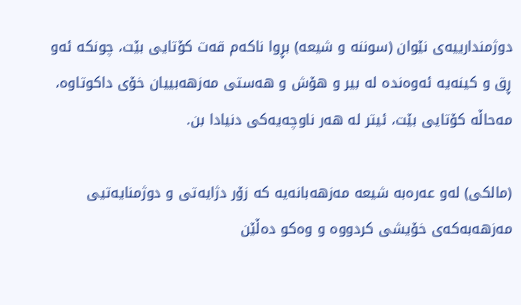دوژمندارییه‌ى نێوان (سوننه‌ و شیعه‌) بڕوا ناكه‌م قه‌ت كۆتایی بێت، چونكه‌ ئه‌و ڕق و كینه‌یه‌ ئه‌وه‌نده‌ له‌ بیر و هۆش و هه‌ستى مه‌زهه‌بییان خۆى داكوتاوه‌، مه‌حاڵه‌ كۆتایی بێت، ئیتر له‌ هه‌ر ناوچه‌یه‌كى دنیادا بن.

(مالكى) له‌و عه‌ره‌به‌ شیعه‌ مه‌زهه‌بانه‌یه‌ كه‌ زۆر دژایه‌تى و دوژمنایه‌تیى مه‌زهه‌به‌كه‌ى خۆیشى كردووه‌ و وه‌كو ده‌ڵێن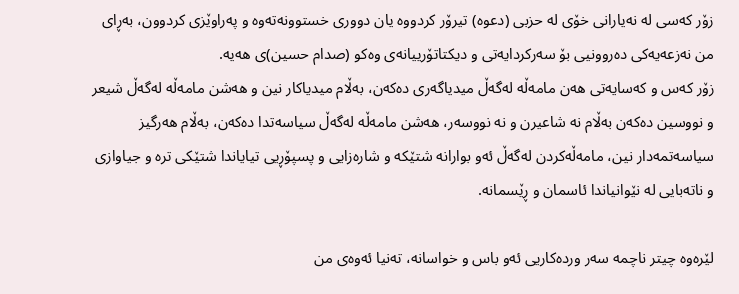زۆر كه‌سى له‌ نه‌یارانى خۆى له‌ حزبى (دعوه‌) تیرۆر كردووه‌ یان دوورى خستوونه‌ته‌وه‌ و په‌راوێزى كردوون، به‌ڕاى من نه‌زعه‌یه‌كى ده‌روونیى بۆ سه‌ركردایه‌تى و دیكتاتۆرییانه‌ى وه‌كو (صدام حسین)ى هه‌یه‌.
زۆر كه‌س و كه‌سایه‌تى هه‌ن مامه‌ڵه‌ له‌گه‌ڵ میدیاگه‌رى ده‌كه‌ن، به‌ڵام میدیاكار نین و هه‌شن مامه‌ڵه‌ له‌گه‌ڵ شیعر و نووسین ده‌كه‌ن به‌ڵام نه‌ شاعیرن و نه‌ نووسه‌ر، هه‌شن مامه‌ڵه‌ له‌گه‌ڵ سیاسه‌تدا ده‌كه‌ن، به‌ڵام هه‌رگیز سیاسه‌تمه‌دار نین، مامه‌ڵه‌كردن له‌گه‌ڵ ئه‌و بوارانه‌ شتێكه‌ و شاره‌زایی و پسپۆڕیى تیایاندا شتێكى تره‌ و جیاوازى و ناته‌بایی له‌ نێوانیاندا ئاسمان و ڕێسمانه‌.

لێره‌وه‌ چیتر ناچمه‌ سه‌ر ورده‌كاریى ئه‌و باس و خواسانه‌، ته‌نیا ئه‌وه‌ى من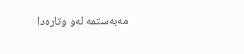مه‌به‌ستمه‌ له‌و وتاره‌دا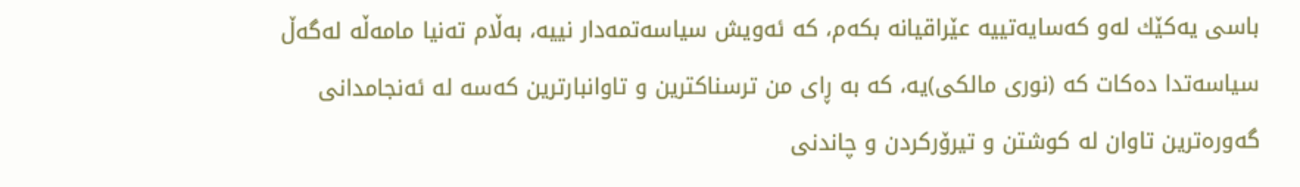باسى یه‌كێك له‌و كه‌سایه‌تییه‌ عێراقیانه‌ بكه‌م، كه‌ ئه‌ویش سیاسه‌تمه‌دار نییه‌، به‌ڵام ته‌نیا مامه‌ڵه‌ له‌گه‌ڵ سیاسه‌تدا ده‌كات كه‌ (نورى مالكى)یه‌، كه‌ به‌ ڕاى من ترسناكترین و تاوانبارترین كه‌سه‌ له‌ ئه‌نجامدانى گه‌وره‌ترین تاوان له‌ كوشتن و تیرۆركردن و چاندنى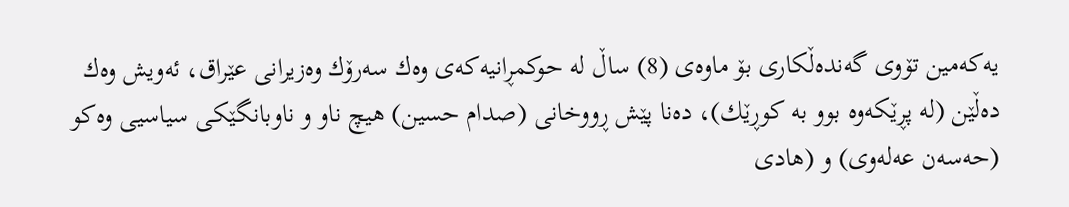یه‌كه‌مین تۆوى گه‌نده‌ڵكارى بۆ ماوه‌ى (8) ساڵ له‌ حوكمڕانیه‌كه‌ى وه‌ك سه‌رۆك وه‌زیرانى عێراق، ئه‌ویش وه‌ك ده‌ڵێن (له‌ پڕێكه‌وه‌ بوو به‌ كوڕێك)، ده‌نا پێش ڕووخانى (صدام حسین) هیچ ناو و ناوبانگێكى سیاسیى وه‌كو (حه‌سه‌ن عه‌له‌وى) و (هادى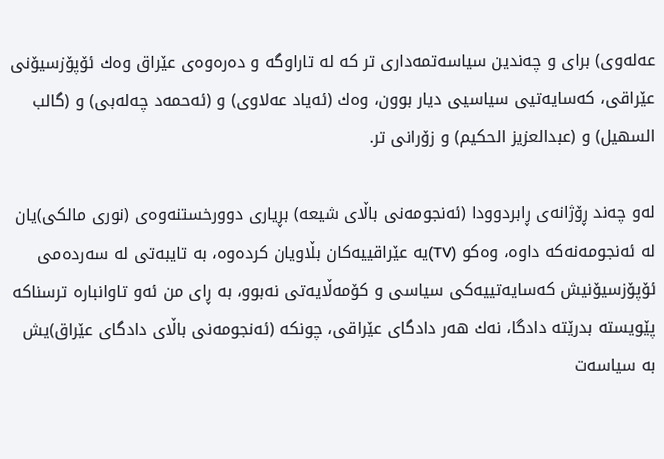عه‌له‌وى) براى و چه‌ندین سیاسه‌تمه‌دارى تر كه‌ له‌ تاراوگه‌ و ده‌ره‌وه‌ى عێراق وه‌ك ئۆپۆزسیۆنى عێراقى، كه‌سایه‌تیى سیاسیى دیار بوون، وه‌ك (ئه‌یاد عه‌لاوى) و (ئه‌حمه‌د چه‌له‌بى) و (گالب السهیل) و (عبدالعزیز الحكیم) و زۆرانى تر.

له‌و چه‌ند ڕۆژانه‌ى ڕابردوودا (ئه‌نجومه‌نى باڵاى شیعه‌) بڕیارى دوورخستنه‌وه‌ى (نورى مالكی)یان له‌ ئه‌نجومه‌نه‌كه‌ داوه‌، وه‌كو (TV)یه‌ عێراقییه‌كان بڵاویان كرده‌وه‌، به‌ تایبه‌تى له‌ سه‌رده‌مى ئۆپۆزسیۆنیش كه‌سایه‌تییه‌كى سیاسى و كۆمه‌ڵایه‌تى نه‌بوو، به‌ ڕاى من ئه‌و تاوانباره‌ ترسناكه‌ پێویسته‌ بدرێته‌ دادگا، نه‌ك هه‌ر دادگاى عێراقى، چونكه‌ (ئه‌نجومه‌نى باڵاى دادگاى عێراق)یش به‌ سیاسه‌ت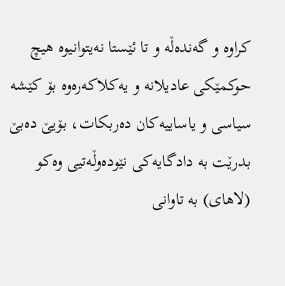كراوه‌ و گه‌نده‌ڵه‌ و تا ئێستا نه‌یتوانیوه‌ هیچ حوكمێكى عادیلانه‌ و یه‌كلاكه‌ره‌وه‌ بۆ كێشه‌ سیاسى و یاساییه‌كان ده‌ربكات، بۆیێ ده‌بێ بدرێت به‌ دادگایه‌كى نێوده‌وڵه‌تیى وه‌كو (لاهاى) به‌ تاوانى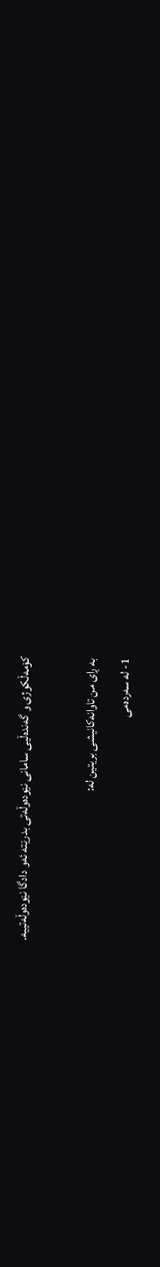كۆمه‌ڵكوژى و گه‌نده‌ڵیى سامانى نێوده‌وڵه‌تى بدرێته‌ ئه‌و دادگا نێوده‌وڵه‌تییه‌.

به‌ ڕاى من تاوانه‌كانیشى بریتین له‌:
1- له‌ سه‌رده‌مى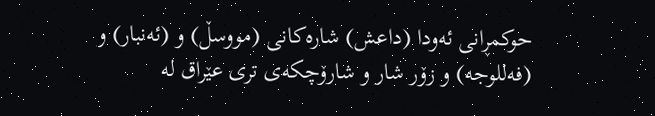حوكمڕانى ئه‌ودا (داعش) شاره‌كانى (مووسڵ) و (ئه‌نبار) و (فه‌للوجه‌) و زۆر شار و شارۆچكه‌ى ترى عێراق له‌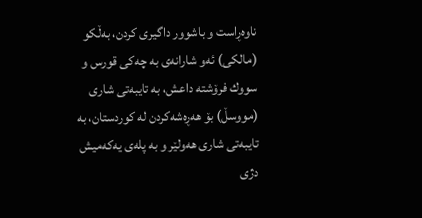ناوه‌ڕاست و باشوور داگیرى كردن، به‌ڵكو (مالكى) ئه‌و شارانه‌ى به‌ چه‌كى قورس و سووك فرۆشته‌ داعش، به‌ تایبه‌تى شارى (مووسڵ) بۆ هه‌ڕه‌شه‌كردن له‌ كوردستان، به‌ تایبه‌تى شارى هه‌ولێر و به‌ پله‌ى یه‌كه‌میش دژى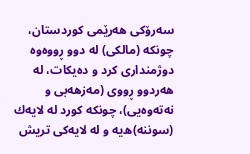سه‌رۆكى هه‌رێمى كوردستان، چونكه‌ (مالكى) له‌ دوو ڕووه‌وه‌ دوژمندارى كرد و ده‌یكات، له‌ هه‌ردوو ڕووى (مه‌زهه‌بى و نه‌ته‌وه‌یی)، چونكه‌ كورد له‌ لایه‌ك (سوننه‌)ه‌یه‌ و له‌ لایه‌كى تریش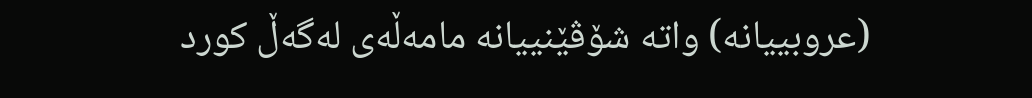(عروبییانه‌) واته‌ شۆڤێنییانه‌ مامه‌ڵه‌ى له‌گه‌ڵ كورد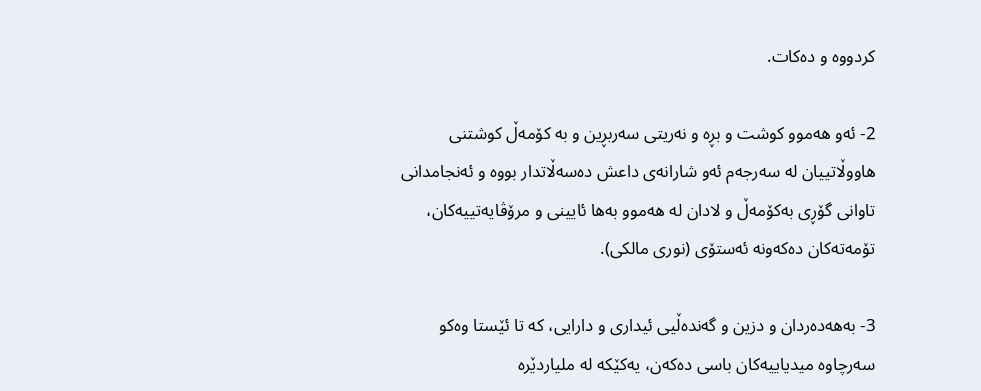كردووه‌ و ده‌كات.

2- ئه‌و هه‌موو كوشت و بڕه‌ و نه‌ریتى سه‌ربڕین و به‌ كۆمه‌ڵ كوشتنى هاووڵاتییان له‌ سه‌رجه‌م ئه‌و شارانه‌ى داعش ده‌سه‌ڵاتدار بووه‌ و ئه‌نجامدانى تاوانى گۆڕى به‌كۆمه‌ڵ و لادان له‌ هه‌موو به‌ها ئایینى و مرۆڤایه‌تییه‌كان، تۆمه‌ته‌كان ده‌كه‌ونه‌ ئه‌ستۆى (نورى مالكى).

3- به‌هه‌ده‌ردان و دزین و گه‌نده‌ڵیى ئیدارى و دارایی، كه‌ تا ئێستا وه‌كو سه‌رچاوه‌ میدیاییه‌كان باسى ده‌كه‌ن، یه‌كێكه‌ له‌ ملیاردێره‌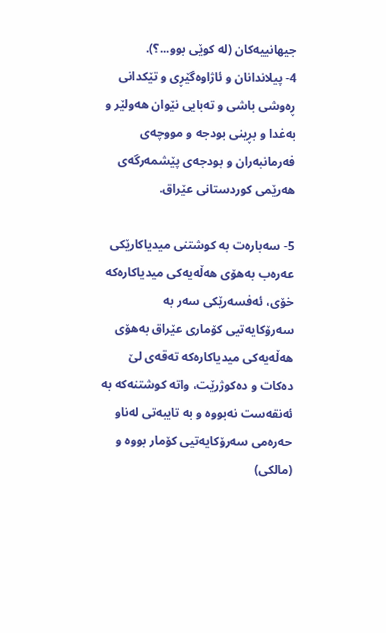جیهانییه‌كان (له‌ كوێى بوو...؟).
4- پیلاندانان و ئاژاوه‌گێڕى و تێكدانى ڕه‌وشى باشى و ته‌بایی نێوان هه‌ولێر و به‌غدا و بڕینى بودجه‌ و مووچه‌ى فه‌رمانبه‌ران و بودجه‌ى پێشمه‌رگه‌ى هه‌رێمى كوردستانى عێراق.

5- سه‌باره‌ت به‌ كوشتنى میدیاكارێكى عه‌ره‌ب به‌هۆى هه‌ڵه‌یه‌كى میدیاكاره‌كه‌ خۆى، ئه‌فسه‌رێكى سه‌ر به‌ سه‌رۆكایه‌تیى كۆمارى عێراق به‌هۆى هه‌ڵه‌یه‌كى میدیاكاره‌كه‌ ته‌قه‌ى لێ ده‌كات و ده‌كوژرێت، واته‌ كوشتنه‌كه‌ به‌ ئه‌نقه‌ست نه‌بووه‌ و به‌ تایبه‌تى له‌ناو حه‌ره‌مى سه‌رۆكایه‌تیى كۆمار بووه‌ و (مالكى)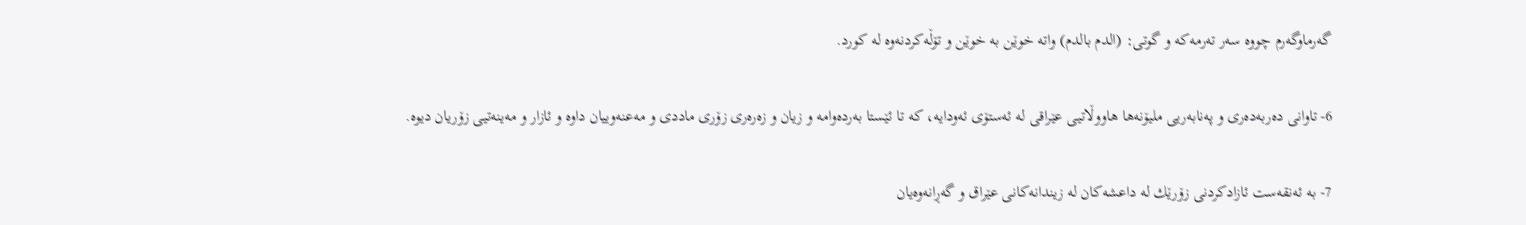گه‌رماوگه‌رم چووه‌ سه‌ر ته‌رمه‌كه‌ و گوتى: (الدم بالدم) واته‌ خوێن به‌ خوێن و تۆڵه‌كردنه‌وه‌ له‌ كورد.

6- تاوانى ده‌ربه‌ده‌رى و په‌نابه‌ریى ملیۆنه‌ها هاووڵاتیى عێراقى له‌ ئه‌ستۆى ئه‌ودایه‌، كه‌ تا ئێستا به‌رده‌وامه‌ و زیان و زه‌ره‌رى زۆرى ماددى و مه‌عنه‌وییان داوه‌ و ئازار و مه‌ینه‌تیى زۆریان دیوه‌.

7- به‌ ئه‌نقه‌ست ئازادكردنى زۆرێك له‌ داعشه‌كان له‌ زیندانه‌كانى عێراق و گه‌ڕانه‌وه‌یان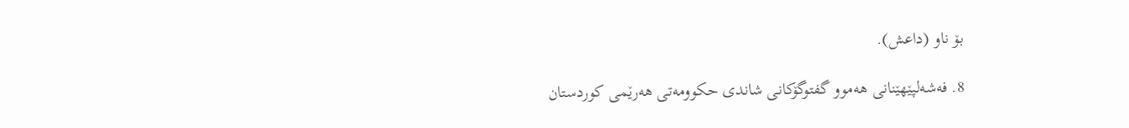بۆ ناو (داعش).

8. فه‌شه‌لپێهێنانى هه‌موو گفتوگۆكانى شاندى حكوومه‌تى هه‌رێمى كوردستان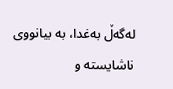له‌گه‌ڵ به‌غدا، به‌ بیانووى ناشایسته‌ و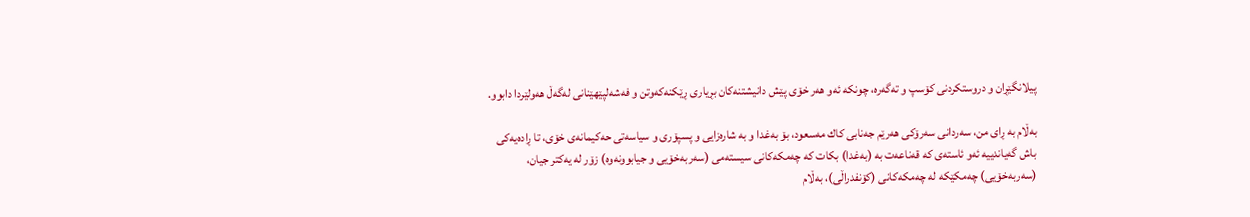پیلانگێڕان و دروستكردنى كۆسپ و ته‌گه‌ره‌، چونكه‌ ئه‌و هه‌ر خۆى پێش دانیشتنه‌كان بڕیارى ڕێكنه‌كه‌وتن و فه‌شه‌لپێهێنانى له‌گه‌ڵ هه‌ولێردا دابوو.

به‌ڵام به‌ ڕاى من، سه‌ردانى سه‌رۆكى هه‌رێم جه‌نابى كاك مه‌سعود، بۆ به‌غدا و به‌ شاره‌زایی و پسپۆرى و سیاسه‌تى حه‌كیمانه‌ى خۆى، تا ڕاده‌یه‌كى باش گه‌یاندییه‌ ئه‌و ئاسته‌ى كه‌ قه‌ناعه‌ت به‌ (به‌غدا) بكات كه‌ چه‌مكه‌كانى سیسته‌مى (سه‌ربه‌خۆیی و جیابوونه‌وه‌) زۆر له‌ یه‌كتر جیان، (سه‌ربه‌خۆیی) چه‌مكێكه‌ له‌ چه‌مكه‌كانى (كۆنفدراڵى)، به‌ڵام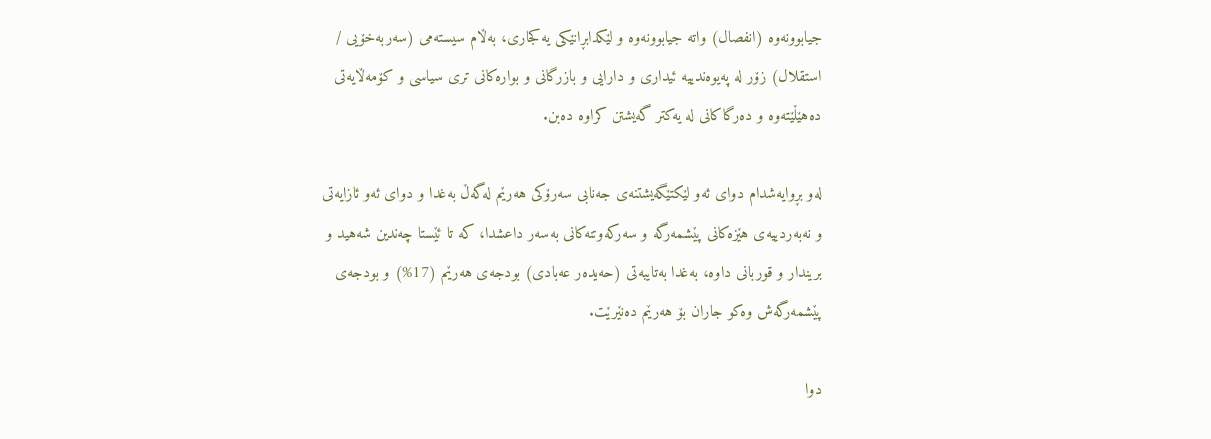جیابوونه‌وه‌ (انفصال) واته‌ جیابوونه‌وه‌ و لێكدابڕانێكى یه‌كجارى، به‌ڵام سیسته‌مى (سه‌ربه‌خۆیی / استقلال) زۆر له‌ په‌یوه‌ندییه‌ ئیدارى و دارایی و بازرگانى و بواره‌كانى ترى سیاسى و كۆمه‌ڵایه‌تى ده‌هێڵێته‌وه‌ و ده‌رگاكانى له‌ یه‌كتر گه‌یشتن كراوه‌ ده‌بن.

له‌و بڕوایه‌شدام دواى ئه‌و لێكتێگه‌یشتنه‌ى جه‌نابى سه‌رۆكى هه‌رێم له‌گه‌ڵ به‌غدا و دواى ئه‌و ئازایه‌تى و نه‌به‌ردییه‌ى هێزه‌كانى پێشمه‌رگه‌ و سه‌ركه‌وتنه‌كانى به‌سه‌ر داعشدا، كه‌ تا ئێستا چه‌ندین شه‌هید و بریندار و قوربانى داوه‌، به‌غدا به‌تایبه‌تى (حه‌یده‌ر عه‌بادى) بودجه‌ى هه‌رێم (17%) و بودجه‌ى پێشمه‌رگه‌ش وه‌كو جاران بۆ هه‌رێم ده‌نێرێت.

دوا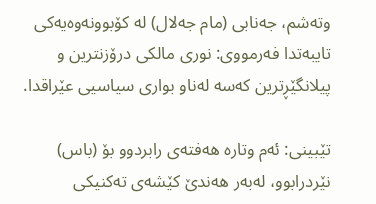وته‌شم، جه‌نابى (مام جه‌لال) له‌ كۆبوونه‌وه‌یه‌كى تایبه‌تدا فه‌رمووى: نورى مالكى درۆزنترین و پیلانگێڕترین كه‌سه‌ له‌ناو بوارى سیاسیى عێراقدا.

تێبینی: ئه‌م وتاره‌ هه‌فته‌ی رابردوو بۆ (باس) نێردرابوو، له‌به‌ر هه‌ندێ كێشه‌ی ته‌كنیكی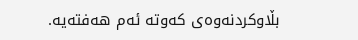بڵاوكردنه‌وه‌ی كه‌وته‌ ئه‌م هه‌فته‌یه‌.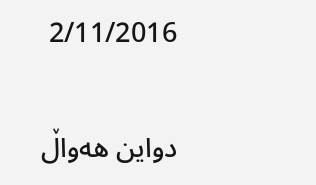2/11/2016

دواین هه‌واڵ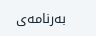به‌رنامه‌ی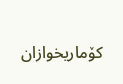کۆماریخوازان